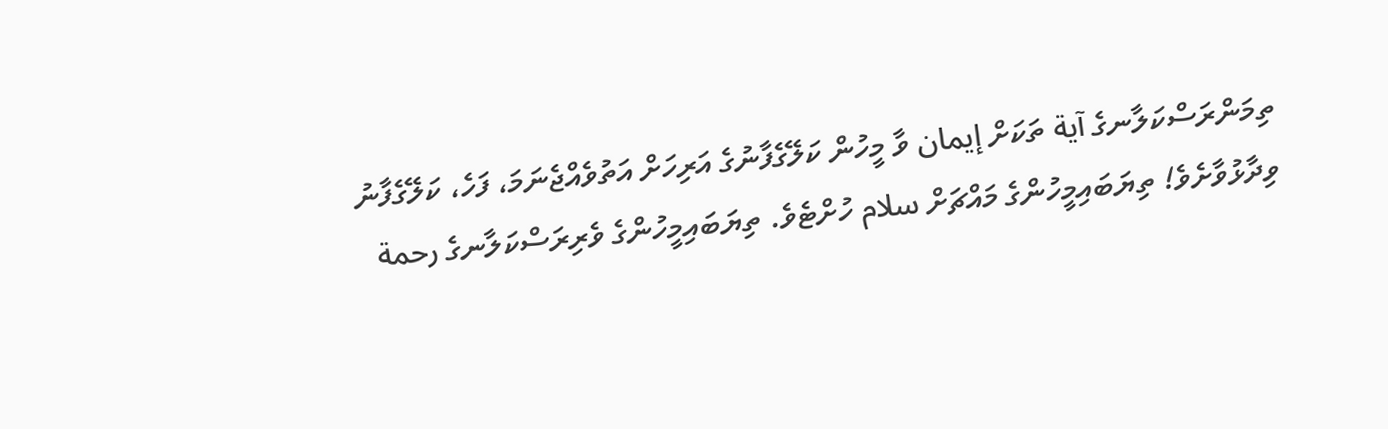ތިމަންރަސްކަލާނގެ آية ތަކަށް إيمان ވާ މީހުން ކަލޭގެފާނުގެ އަރިހަށް އަތުވެއްޖެނަމަ، ފަހެ، ކަލޭގެފާނު ވިދާޅުވާށެވެ! ތިޔަބައިމީހުންގެ މައްޗަށް سلام ހުށްޓެވެ. ތިޔަބައިމީހުންގެ ވެރިރަސްކަލާނގެ رحمة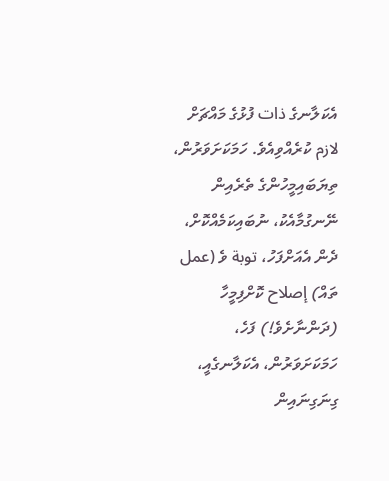އެކަލާނގެ ذات ފުޅުގެ މައްޗަށް لازم ކުރެއްވިއެވެ. ހަމަކަށަވަރުން، ތިޔަބައިމީހުންގެ ތެރެއިން ނޭނގުމާއެކު، ނުބައިކަމެއްކޮށް، ދެން އެއަށްފަހު، توبة ވެ (عمل ތައް) إصلاح ކޮށްފިމީހާ (ދަންނާށެވެ!) ފަހެ، ހަމަކަށަވަރުން، އެކަލާނގެއީ، ގިނަގިނައިން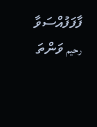ފާފަފުއްސަވާ رحيم ވަންތަ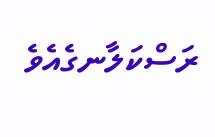ރަސްކަލާނގެއެވެ